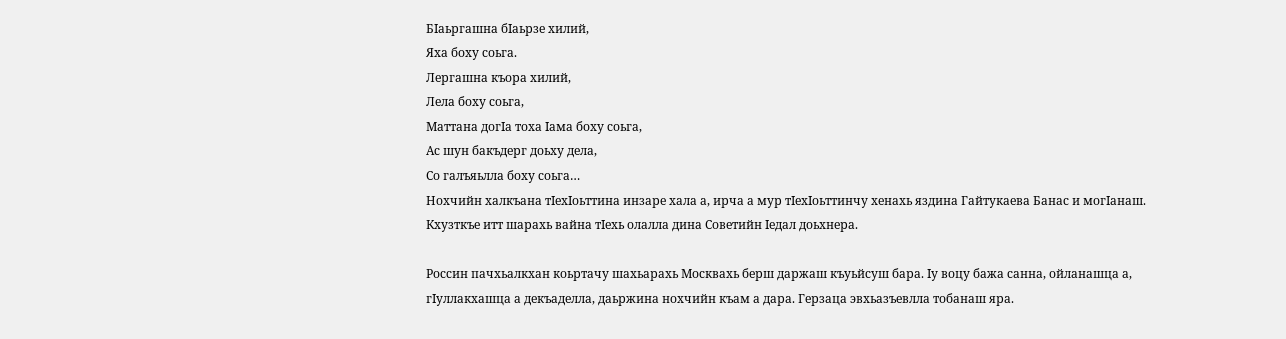БIаьргашна бIаьрзе хилий,
Яха боху соьга.
Лергашна къора хилий,
Лела боху соьга,
Маттана догIа тоха Iама боху соьга,
Ас шун бакъдерг доьху дела,
Со галъяьлла боху соьга…
Нохчийн халкъана тIехIоьттина инзаре хала а, ирча а мур тIехIоьттинчу хенахь яздина Гайтукаева Банас и могIанаш. Кхузткъе итт шарахь вайна тIехь олалла дина Советийн Iедал доьхнера.

Россин пачхьалкхан коьртачу шахьарахь Москвахь берш даржаш къуьйсуш бара. Iу воцу бажа санна, ойланашца а, гIуллакхашца а декъаделла, даьржина нохчийн къам а дара. Герзаца эвхьазъевлла тобанаш яра.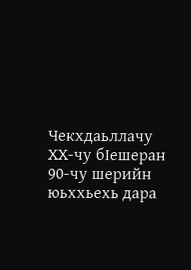Чекхдаьллачу ХХ-чу бIешеран 90-чу шерийн юьххьехь дара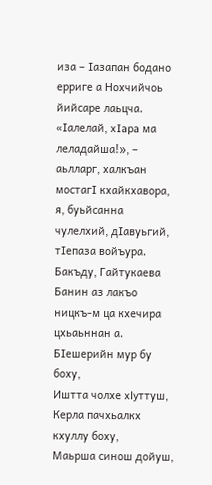иза – Iазапан бодано ерриге а Нохчийчоь йийсаре лаьцча.
«Iалелай, xIapa ма леладайша!», – аьлларг, халкъан мостагI кхайкхавора, я, буьйсанна чулелхий, дIавуьгий, тIепаза войъура.
Бакъду, Гайтукаева Банин аз лакъо ницкъ-м ца кхечира цхьаьннан а.
БIешерийн мур бу боху,
Иштта чолхе xlyттуш,
Керла пачхьалкх кхуллу боху,
Маьрша синош дойуш,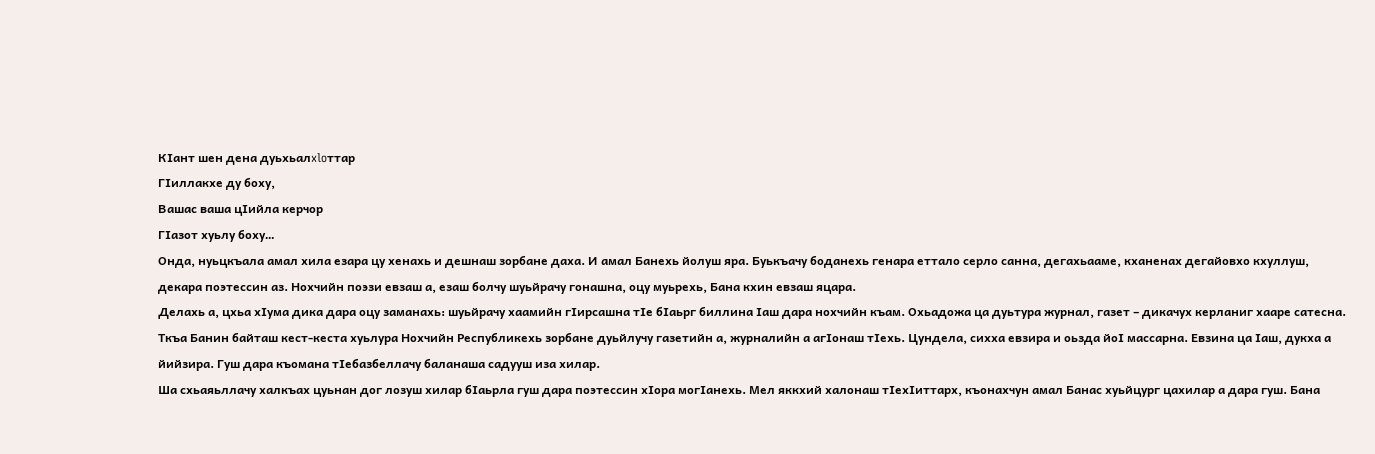КIант шен дена дуьхьалxloттaр
ГIиллакхе ду боху,
Вашас ваша цIийла керчор
ГIазот хуьлу боху…
Онда, нуьцкъала амал хила езара цу хенахь и дешнаш зорбане даха. И амал Банехь йолуш яра. Буькъачу боданехь генара еттало серло санна, дегахьааме, кханенах дегайовхо кхуллуш, декара поэтессин аз. Нохчийн поэзи евзаш а, езаш болчу шуьйрачу гонашна, оцу муьрехь, Бана кхин евзаш яцара.
Делахь а, цхьа хIума дика дара оцу заманахь: шуьйрачу хаамийн гIирсашна тIе бIаьрг биллина Iаш дара нохчийн къам. Охьадожа ца дуьтура журнал, газет – дикачух керланиг хааре сатесна.
Ткъа Банин байташ кест-кеста хуьлура Нохчийн Республикехь зорбане дуьйлучу газетийн а, журналийн а агIонаш тIехь. Цундела, сихха евзира и оьзда йоI массарна. Евзина ца Iаш, дукха а йийзира. Гуш дара къомана тIебазбеллачу баланаша садууш иза хилар.
Ша схьаяьллачу халкъах цуьнан дог лозуш хилар бIаьрла гуш дара поэтессин хIора могIанехь. Мел яккхий халонаш тIехIиттарх, къонахчун амал Банас хуьйцург цахилар а дара гуш. Бана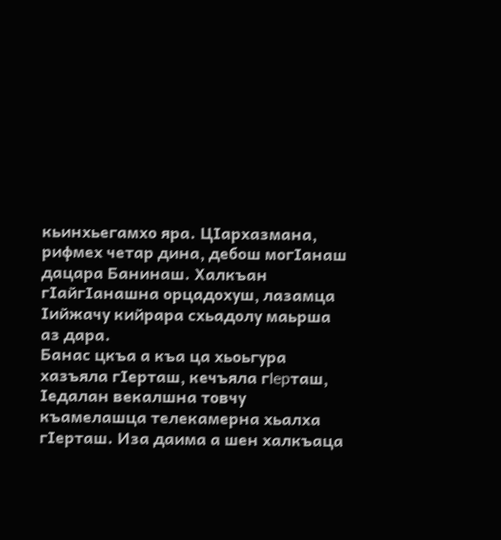кьинхьегамхо яра. ЦIархазмана, рифмех четар дина, дебош могIанаш дацара Банинаш. Халкъан гIайгIанашна орцадохуш, лазамца Iийжачу кийрара схьадолу маьрша аз дара.
Банас цкъа а къа ца хьоьгура хазъяла гIерташ, кечъяла гIepташ, Iедалан векалшна товчу къамелашца телекамерна хьалха гIерташ. Иза даима а шен халкъаца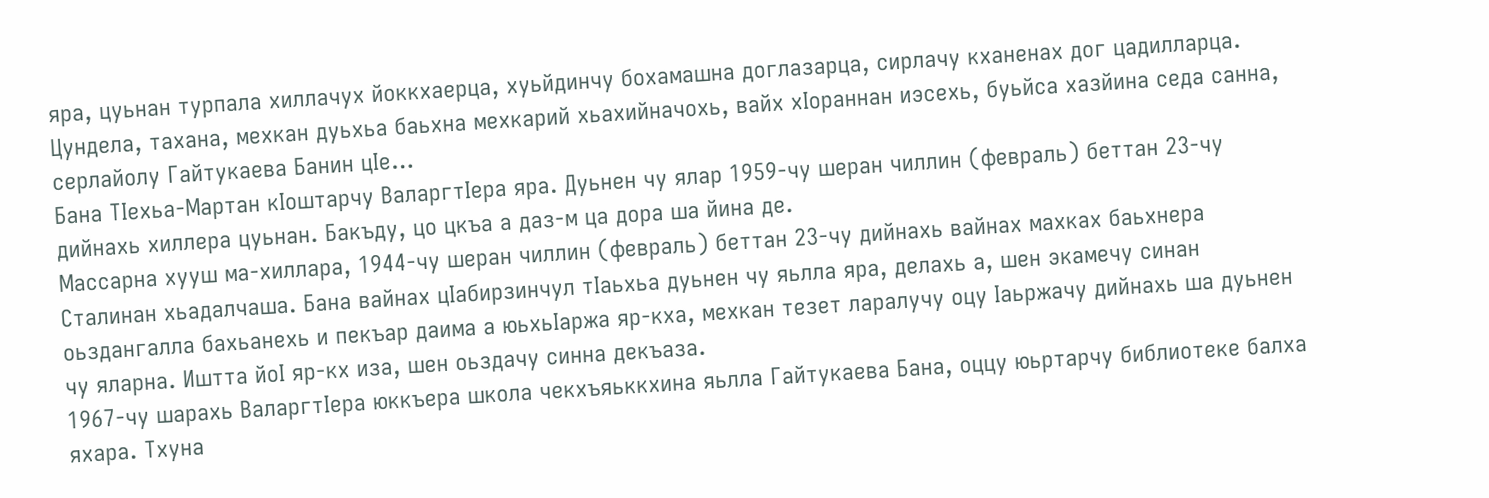яра, цуьнан турпала хиллачух йоккхаерца, хуьйдинчу бохамашна доглазарца, сирлачу кханенах дог цадилларца. Цундела, тахана, мехкан дуьхьа баьхна мехкарий хьахийначохь, вайх хIораннан иэсехь, буьйса хазйина седа санна, серлайолу Гайтукаева Банин цIе…
Бана ТIехьа-Мартан кIоштарчу ВаларгтIера яра. Дуьнен чу ялар 1959-чу шеран чиллин (февраль) беттан 23-чу дийнахь хиллера цуьнан. Бакъду, цо цкъа а даз-м ца дора ша йина де.
Массарна хууш ма-хиллара, 1944-чу шеран чиллин (февраль) беттан 23-чу дийнахь вайнах махках баьхнера Сталинан хьадалчаша. Бана вайнах цIабирзинчул тIаьхьа дуьнен чу яьлла яра, делахь а, шен экамечу синан оьздангалла бахьанехь и пекъар даима а юьхьIаржа яр-кха, мехкан тезет ларалучу оцу Iаьржачу дийнахь ша дуьнен чу яларна. Иштта йоI яр-кх иза, шен оьздачу синна декъаза.
1967-чу шарахь ВаларгтIера юккъера школа чекхъяьккхина яьлла Гайтукаева Бана, оццу юьртарчу библиотеке балха яхара. Тхуна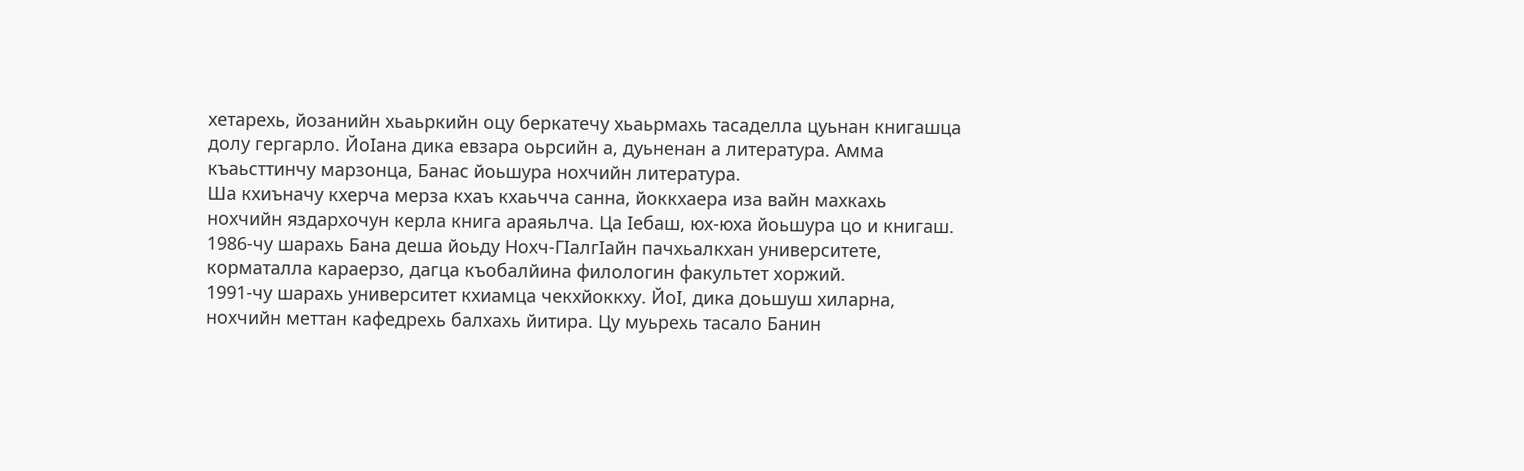хетарехь, йозанийн хьаьркийн оцу беркатечу хьаьрмахь тасаделла цуьнан книгашца долу гергарло. ЙоIана дика евзара оьрсийн а, дуьненан а литература. Амма къаьсттинчу марзонца, Банас йоьшура нохчийн литература.
Ша кхиъначу кхерча мерза кхаъ кхаьчча санна, йоккхаера иза вайн махкахь нохчийн яздархочун керла книга араяьлча. Ца Iебаш, юх-юха йоьшура цо и книгаш.
1986-чу шарахь Бана деша йоьду Нохч-ГIалгIайн пачхьалкхан университете, корматалла караерзо, дагца къобалйина филологин факультет хоржий.
1991-чу шарахь университет кхиамца чекхйоккху. ЙоI, дика доьшуш хиларна, нохчийн меттан кафедрехь балхахь йитира. Цу муьрехь тасало Банин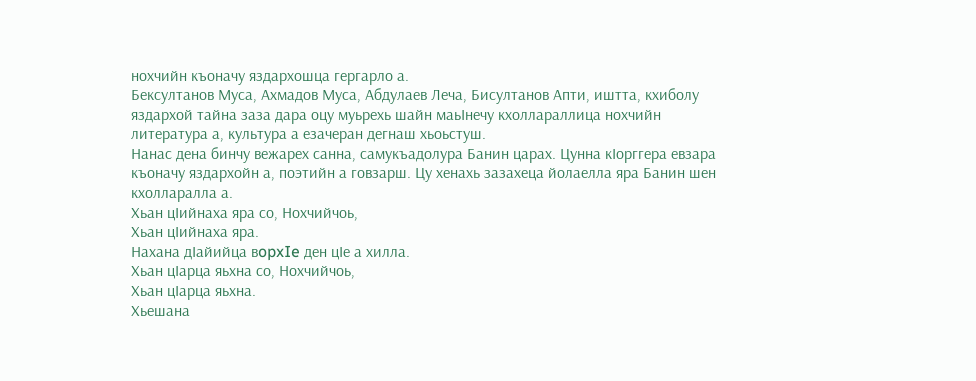нохчийн къоначу яздархошца гергарло а.
Бексултанов Муса, Ахмадов Муса, Абдулаев Леча, Бисултанов Апти, иштта, кхиболу яздархой тайна заза дара оцу муьрехь шайн маьIнечу кхоллараллица нохчийн литература а, культура а езачеран дегнаш хьоьстуш.
Нанас дена бинчу вежарех санна, самукъадолура Банин царах. Цунна кIорггера евзара къоначу яздархойн а, поэтийн а говзарш. Цу хенахь зазахеца йолаелла яра Банин шен кхолларалла а.
Xьан цIийнаха яра со, Нохчийчоь,
Хьан цIийнаха яра.
Нахана дIайийца вopxIe ден цIе а хилла.
Хьан цIарца яьхна со, Нохчийчоь,
Хьан цIарца яьхна.
Хьешана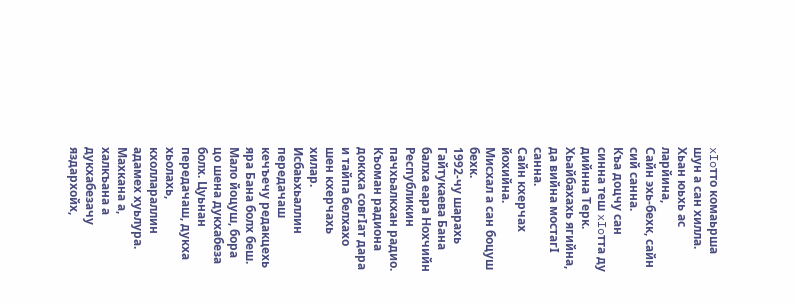xIoтто комаьрша шун а сан хилла.
Хьан юьхь ас ларйина,
Сайн эхь-бехк, сайн сий санна.
Къа доцчу сан синна теш xIoтта ду дийнна Терк.
Хьайбахахь ягийна, да вийна мостагI санна.
Сайн кхерчах йохийна.
Мисхал а сан боцуш бехк.
1992-чу шарахь Гайтукаева Бана балха еара Нохчийн Республикин пачхьалкхан радио. Къоман радиона доккха совгIат дара и тайпа белхахо шен кхерчахь хилар.
Исбаьхьаллин передачаш кечъечу редакцехь яра Бана болх беш. Мало йоцуш, бора цо шена дукхабеза болх. Цуьнан передачаш, дукха хьолахь, кхоллараллин адамех хуьлура. Махкана а, халкъана а дукхабезачу яздархойх,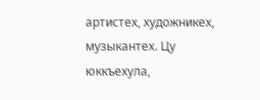артистех, художникех, музыкантех. Цу юккъехула,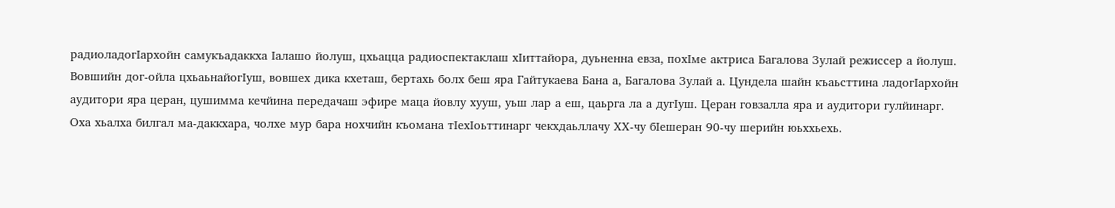радиоладогIархойн самукъадаккха Iалашо йолуш, цхьацца радиоспектаклаш хIиттайора, дуьненна евза, похIме актриса Багалова Зулай режиссер а йолуш.
Вовшийн дог-ойла цхьаьнайогIуш, вовшех дика кхеташ, бертахь болх беш яра Гайтукаева Бана а, Багалова Зулай а. Цундела шайн къаьсттина ладогIархойн аудитори яра церан, цушимма кечйина передачаш эфире маца йовлу хууш, уьш лар а еш, цаьрга ла а дугIуш. Церан говзалла яра и аудитори гулйинарг.
Оха хьалха билгал ма-даккхара, чолхе мур бара нохчийн къомана тIехIоьттинарг чекхдаьллачу ХХ-чу бIешеран 90-чу шерийн юьххьехь.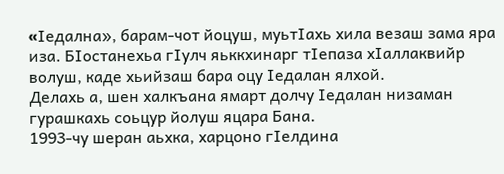«Iедална», барам-чот йоцуш, муьтIахь хила везаш зама яра иза. БIостанехьа гIулч яьккхинарг тIепаза хIаллаквийр волуш, каде хьийзаш бара оцу Iедалан ялхой.
Делахь а, шен халкъана ямарт долчу Iедалан низаман гурашкахь соьцур йолуш яцара Бана.
1993-чу шеран аьхка, харцоно гIелдина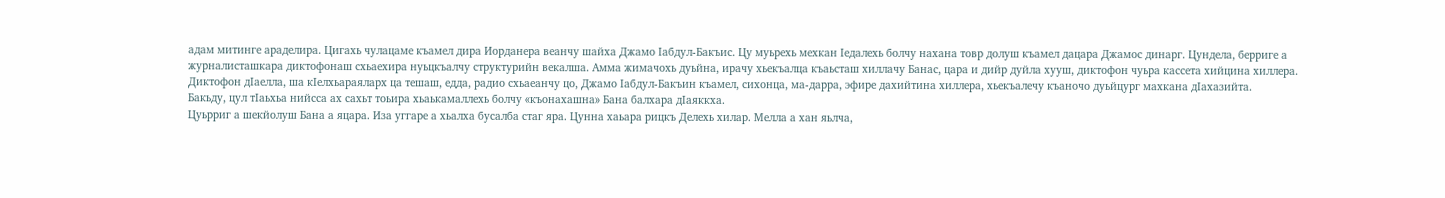адам митинге араделира. Цигахь чулацаме къамел дира Иорданера веанчу шайха Джамо Iабдул-Бакъис. Цу муьрехь мехкан Iедалехь болчу нахана товр долуш къамел дацара Джамос динарг. Цундела, берриге а журналисташкара диктофонаш схьаехира нуьцкъалчу структурийн векалша. Амма жимачохь дуьйна, ирачу хьекъалца къаьсташ хиллачу Банас, цара и дийр дуйла хууш, диктофон чуьра кассета хийцина хиллера.
Диктофон дIаелла, ша кIелхьараяларх ца тешаш, едда, радио схьаеанчу цо, Джамо Iабдул-Бакъин къамел, сихонца, ма-дарра, эфире дахийтина хиллера, хьекъалечу къаночо дуьйцург махкана дIахазийта.
Бакьду, цул тIаьхьа нийсса ах сахьт тоьира хьаькамаллехь болчу «къонахашна» Бана балхара дIаяккха.
Цуьрриг а шекйолуш Бана а яцара. Иза уггаре а хьалха бусалба стаг яра. Цунна хаьара рицкъ Делехь хилар. Мелла а хан яьлча,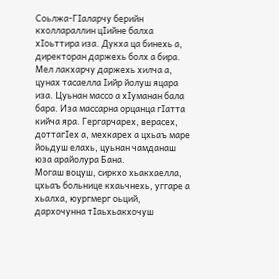Соьлжа-ГIаларчу берийн кхоллараллин цIийне балха хIоьттира иза. Дукха ца бинехь а, директоран даржехь болх а бира.
Мел лакхарчу даржехь хилча а, цунах тасаелла Iийр йолуш яцара иза. Цуьнан массо а хIуманан бала бара. Иза массарна орцанца гIатта кийча яра. Гергарчарех, верасех, доттагIех а, мехкарех а цхьаъ маре йоьдуш елахь, цуьнан чамданаш юза арайолура Бана.
Могаш воцуш, сиркхо хьакхаелла, цхьаъ больнице кхаьчнехь, уггаре а хьалха, юургмерг оьций, дархочунна тIаьхьакхочуш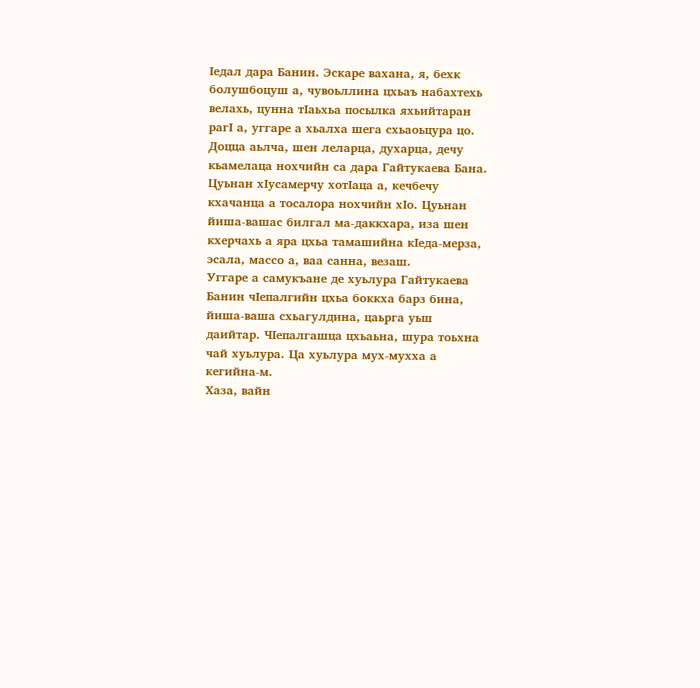Iедал дара Банин. Эскаре вахана, я, бехк болушбоцуш а, чувоьллина цхьаъ набахтехь велахь, цунна тIаьхьа посылка яхьийтаран paгI а, уггаре а хьалха шега схьаоьцура цо.
Доцца аьлча, шен леларца, духарца, дечу кьамелаца нохчийн са дара Гайтукаева Бана. Цуьнан хIусамерчу хотIаца а, кечбечу кхачанца а тосалора нохчийн xIо. Цуьнан йиша-вашас билгал ма-даккхара, иза шен кхерчахь а яра цхьа тамашийна кIеда-мерза, эсала, массо а, ваа санна, везаш.
Уггаре а самукъане де хуьлура Гайтукаева Банин чIепалгийн цхьа боккха барз бина, йиша-ваша схьагулдина, цаьрга уьш даийтар. ЧIепалгашца цхьаьна, шура тоьхна чай хуьлура. Ца хуьлура мух-мухха а кегийна-м.
Хаза, вайн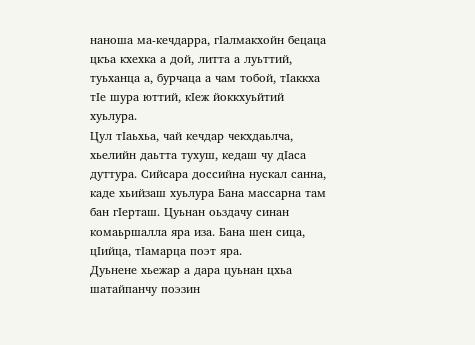наноша ма-кечдарра, гIалмакхойн бецаца цкъа кхехка а дой, литта а луьттий, туьханца а, бурчаца а чам тобой, тIаккха тIе шура юттий, кIеж йоккхуьйтий хуьлура.
Цул тIаьхьа, чай кечдар чекхдаьлча, хьелийн даьтта тухуш, кедаш чу дIаса дуттура. Сийсара доссийна нускал санна, каде хьийзаш хуьлура Бана массарна там бан гIерташ. Цуьнан оьздачу синан комаьршалла яра иза. Бана шен сица, цIийца, тIамарца поэт яра.
Дуьнене хьежар а дара цуьнан цхьа шатайпанчу поэзин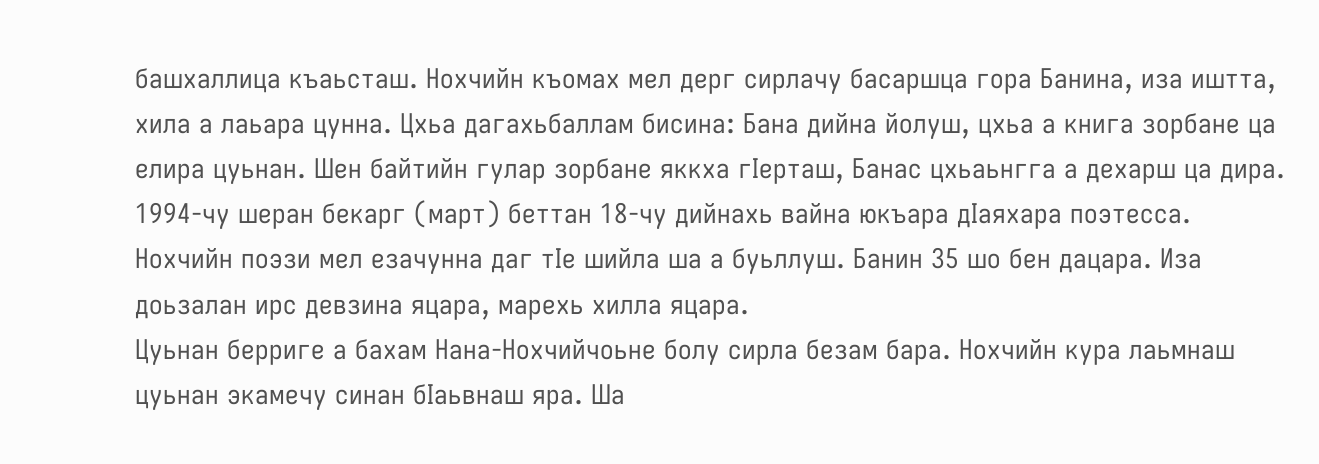башхаллица къаьсташ. Нохчийн къомах мел дерг сирлачу басаршца гора Банина, иза иштта, хила а лаьара цунна. Цхьа дагахьбаллам бисина: Бана дийна йолуш, цхьа а книга зорбане ца елира цуьнан. Шен байтийн гулар зорбане яккха гIерташ, Банас цхьаьнгга а дехарш ца дира.
1994-чу шеран бекарг (март) беттан 18-чу дийнахь вайна юкъара дIаяхара поэтесса. Нохчийн поэзи мел езачунна даг тIе шийла ша а буьллуш. Банин 35 шо бен дацара. Иза доьзалан ирс девзина яцара, марехь хилла яцара.
Цуьнан берриге а бахам Нана-Нохчийчоьне болу сирла безам бара. Нохчийн кура лаьмнаш цуьнан экамечу синан бIаьвнаш яра. Ша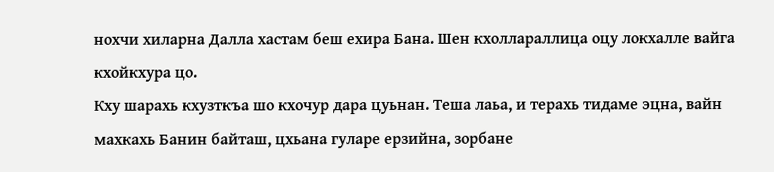нохчи хиларна Далла хастам беш ехира Бана. Шен кхоллараллица оцу локхалле вайга кхойкхура цо.
Кху шарахь кхузткъа шо кхочур дара цуьнан. Теша лаьа, и терахь тидаме эцна, вайн махкахь Банин байташ, цхьана гуларе ерзийна, зорбане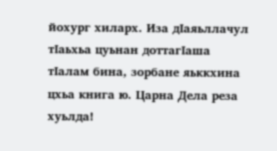йохург хиларх. Иза дIаяьллачул тIаьхьа цуьнан доттагIаша тIалам бина, зорбане яьккхина цхьа книга ю. Царна Дела реза хуьлда!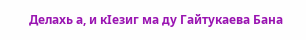Делахь а, и кIезиг ма ду Гайтукаева Бана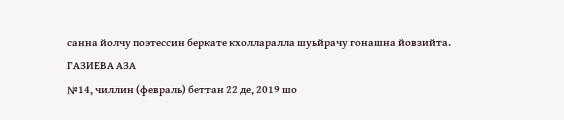санна йолчу поэтессин беркате кхолларалла шуьйрачу гонашна йовзийта.
ГАЗИЕВА АЗА
№14, чиллин (февраль) беттан 22 де, 2019 шо